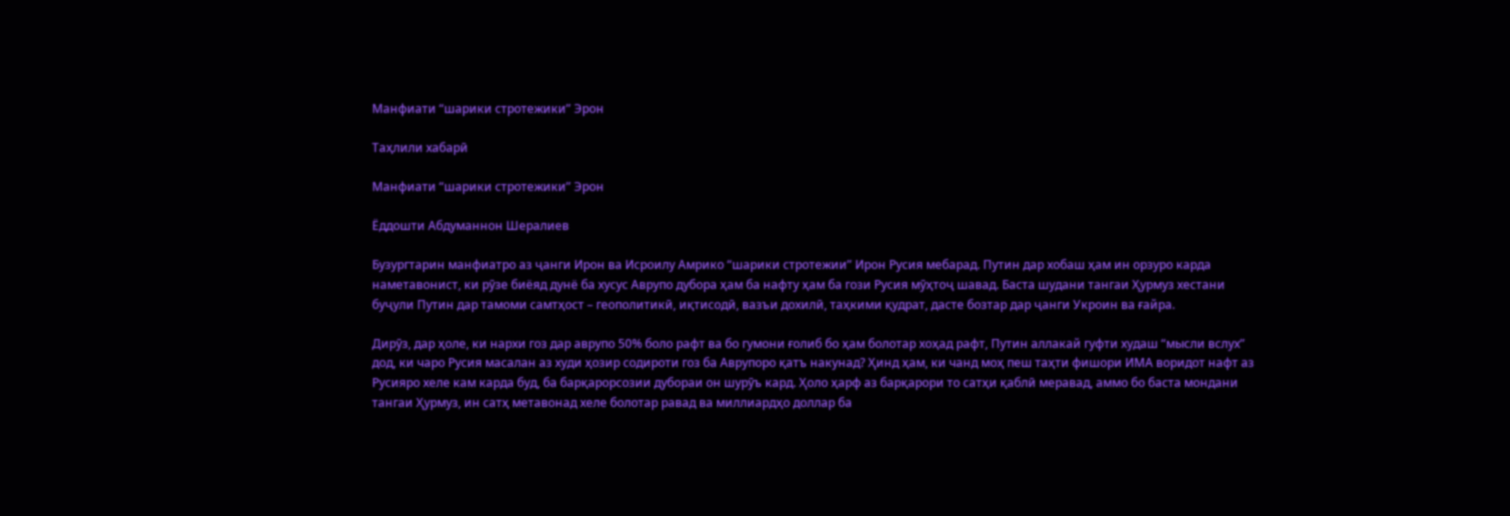Манфиати “шарики стротежики” Эрон

Таҳлили хабарӣ

Манфиати “шарики стротежики” Эрон

Ёддошти Абдуманнон Шералиев

Бузургтарин манфиатро аз ҷанги Ирон ва Исроилу Амрико “шарики стротежии” Ирон Русия мебарад. Путин дар хобаш ҳам ин орзуро карда наметавонист, ки рӯзе биёяд дунё ба хусус Аврупо дубора ҳам ба нафту ҳам ба гози Русия мӯҳтоҷ шавад. Баста шудани тангаи Ҳурмуз хестани буҷули Путин дар тамоми самтҳост – геополитикӣ, иқтисодӣ, вазъи дохилӣ, таҳкими қудрат, дасте бозтар дар ҷанги Укроин ва ғайра.

Дирӯз, дар ҳоле, ки нархи гоз дар аврупо 50% боло рафт ва бо гумони ғолиб бо ҳам болотар хоҳад рафт, Путин аллакай гуфти худаш “мысли вслух” дод, ки чаро Русия масалан аз худи ҳозир содироти гоз ба Аврупоро қатъ накунад? Ҳинд ҳам, ки чанд моҳ пеш таҳти фишори ИМА воридот нафт аз Русияро хеле кам карда буд, ба барқарорсозии дубораи он шурӯъ кард. Ҳоло ҳарф аз барқарори то сатҳи қаблӣ меравад, аммо бо баста мондани тангаи Ҳурмуз, ин сатҳ метавонад хеле болотар равад ва миллиардҳо доллар ба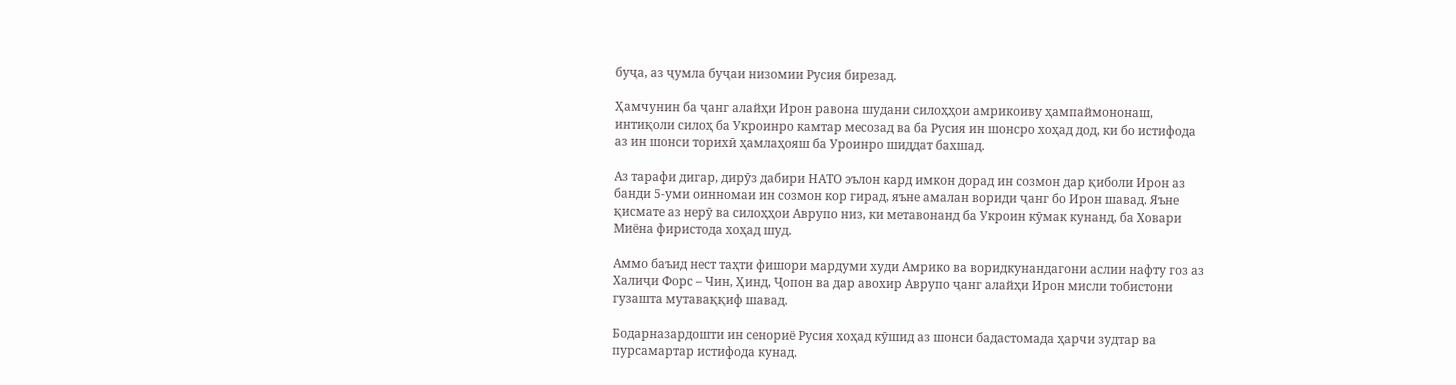буҷа, аз ҷумла буҷаи низомии Русия бирезад.

Ҳамчунин ба ҷанг алайҳи Ирон равона шудани силоҳҳои амрикоиву ҳампаймононаш, интиқоли силоҳ ба Укроинро камтар месозад ва ба Русия ин шонсро хоҳад дод, ки бо истифода аз ин шонси торихӣ ҳамлаҳояш ба Уроинро шиддат бахшад.

Аз тарафи дигар, дирӯз дабири НАТО эълон кард имкон дорад ин созмон дар қиболи Ирон аз банди 5-уми оинномаи ин созмон кор гирад, яъне амалан вориди ҷанг бо Ирон шавад. Яъне қисмате аз нерӯ ва силоҳҳои Аврупо низ, ки метавонанд ба Укроин кӯмак кунанд, ба Ховари Миёна фиристода хоҳад шуд.

Аммо баъид нест таҳти фишори мардуми худи Амрико ва воридкунандагони аслии нафту гоз аз Халиҷи Форс – Чин, Ҳинд, Ҷопон ва дар авохир Аврупо ҷанг алайҳи Ирон мисли тобистони гузашта мутаваққиф шавад.

Бодарназардошти ин сенориё Русия хоҳад кӯшид аз шонси бадастомада ҳарчи зудтар ва пурсамартар истифода кунад.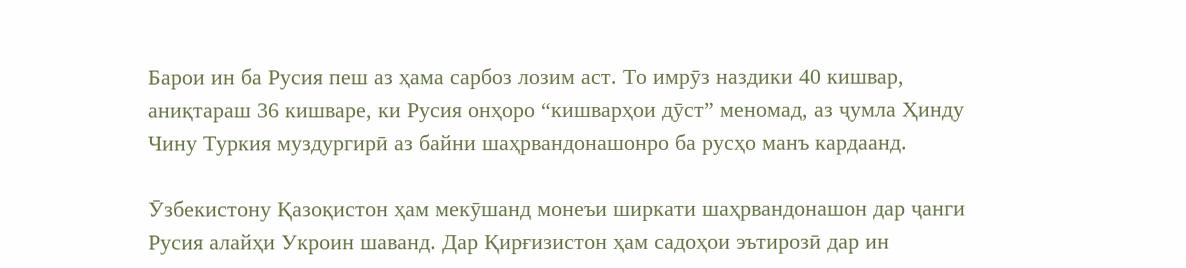Барои ин ба Русия пеш аз ҳама сарбоз лозим аст. То имрӯз наздики 40 кишвар, аниқтараш 36 кишваре, ки Русия онҳоро “кишварҳои дӯст” меномад, аз ҷумла Ҳинду Чину Туркия муздургирӣ аз байни шаҳрвандонашонро ба русҳо манъ кардаанд.

Ӯзбекистону Қазоқистон ҳам мекӯшанд монеъи ширкати шаҳрвандонашон дар ҷанги Русия алайҳи Укроин шаванд. Дар Қирғизистон ҳам садоҳои эътирозӣ дар ин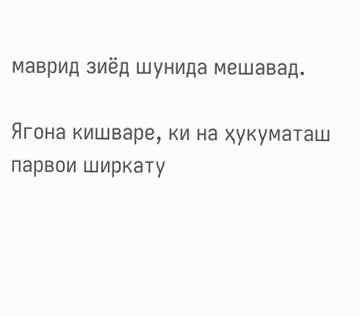маврид зиёд шунида мешавад.

Ягона кишваре, ки на ҳукуматаш парвои ширкату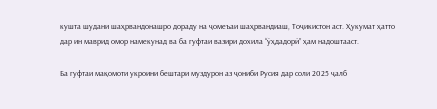кушта шудани шаҳрвандонашро дораду на ҷомеъаи шаҳрвандиаш, Тоҷикистон аст. Ҳукумат ҳатто дар ин маврид омор намекунад ва ба гуфтаи вазири дохила “ӯҳдадорӣ” ҳам надоштааст.

Ба гуфтаи мақомоти укроини бештари муздурон аз ҷониби Русия дар соли 2025 ҷалб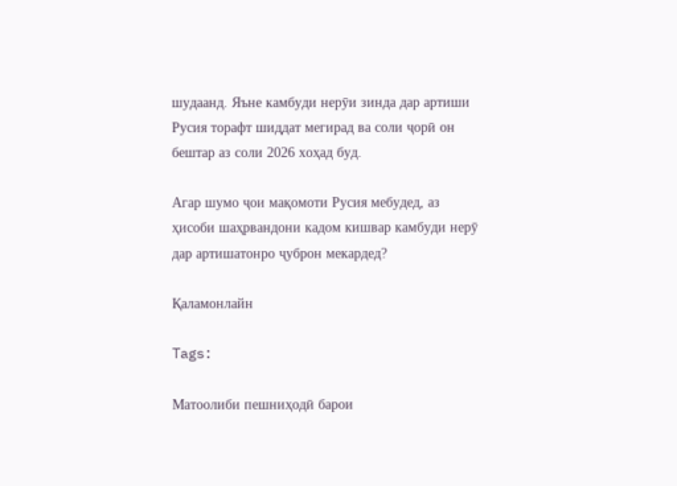шудаанд. Яъне камбуди нерӯи зинда дар артиши Русия торафт шиддат мегирад ва соли ҷорӣ он бештар аз соли 2026 хоҳад буд.

Агар шумо ҷои мақомоти Русия мебудед, аз ҳисоби шаҳрвандони кадом кишвар камбуди нерӯ дар артишатонро ҷуброн мекардед?

Қаламонлайн

Tags:

Матоолиби пешниҳодӣ барои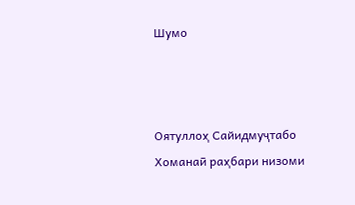Шумо



Оятуллоҳ Сайидмуҷтабо Хоманаӣ раҳбари низоми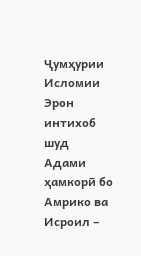Ҷумҳурии Исломии Эрон интихоб шуд
Адами ҳамкорӣ бо Амрико ва Исроил –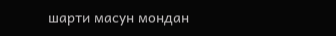шарти масун мондан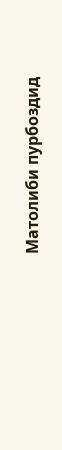Матолиби пурбоздид